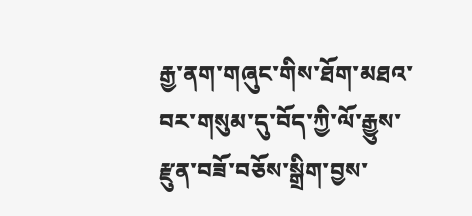རྒྱ་ནག་གཞུང་གིས་ཐོག་མཐའ་བར་གསུམ་དུ་བོད་ཀྱི་ལོ་རྒྱུས་རྫུན་བཟོ་བཅོས་སྒྲིག་བྱས་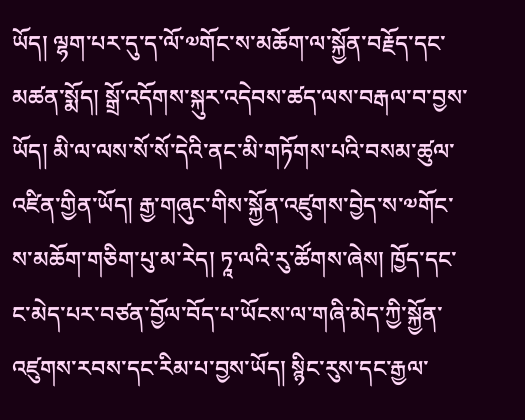ཡོད། ལྷག་པར་དུ་ད་ལོ་༧གོང་ས་མཆོག་ལ་སྐྱོན་བརྗོད་དང་མཚན་སྨོད། སྒྲོ་འདོགས་སྐུར་འདེབས་ཚད་ལས་བརྒལ་བ་བྱས་ཡོད། མི་ལ་ལས་སོ་སོ་དེའི་ནང་མི་གཏོགས་པའི་བསམ་ཚུལ་འཛིན་གྱིན་ཡོད། རྒྱ་གཞུང་གིས་སྐྱོན་འཛུགས་བྱེད་ས་༧གོང་ས་མཆོག་གཅིག་པུ་མ་རེད། ཏཱ་ལའི་རུ་ཚོགས་ཞེས། ཁྱོད་དང་ང་མེད་པར་བཙན་བྱོལ་བོད་པ་ཡོངས་ལ་གཞི་མེད་ཀྱི་སྐྱོན་འཛུགས་རབས་དང་རིམ་པ་བྱས་ཡོད། སྙིང་རུས་དང་རྒྱལ་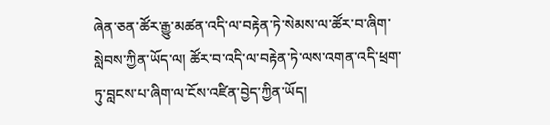ཞེན་ཅན་ཚོར་རྒྱུ་མཚན་འདི་ལ་བརྟེན་ཏེ་སེམས་ལ་ཚོར་བ་ཞིག་སླེབས་ཀྱིན་ཡོད་ལ། ཚོར་བ་འདི་ལ་བརྟེན་ཏེ་ལས་འགན་འདི་ཕྲག་ཏུ་བླངས་པ་ཞིག་ལ་ངོས་འཛིན་བྱེད་ཀྱིན་ཡོད།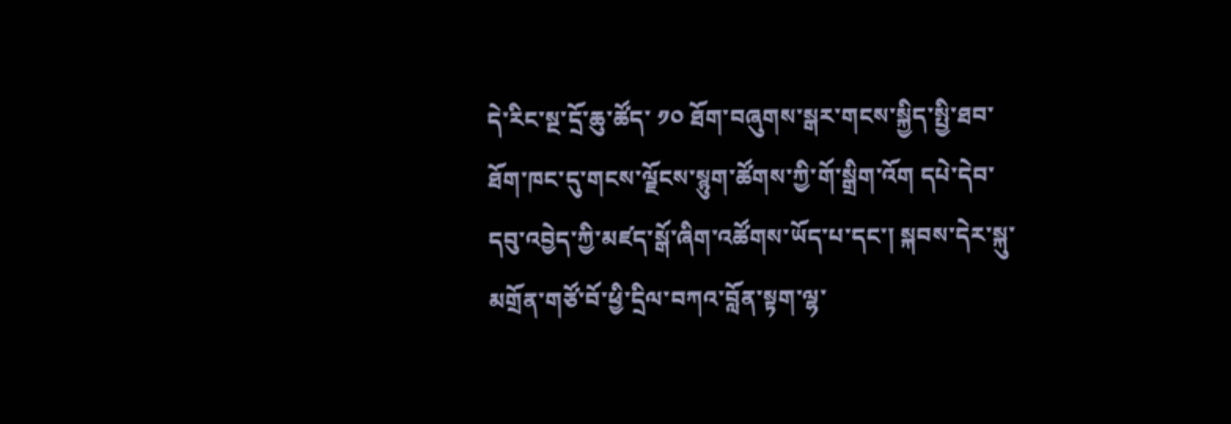དེ་རིང་སྔ་དྲོ་ཆུ་ཚོད་ ༡༠ ཐོག་བཞུགས་སྒར་གངས་སྐྱིད་སྤྱི་ཐབ་ཐོག་ཁང་དུ་གངས་ལྗོངས་སྙུག་ཚོགས་ཀྱི་གོ་སྒྲིག་འོག དཔེ་དེབ་དབུ་འབྱེད་ཀྱི་མཛད་སྒོ་ཞིག་འཚོགས་ཡོད་པ་དང་། སྐབས་དེར་སྐུ་མགྲོན་གཙོ་བོ་ཕྱི་དྲིལ་བཀའ་བློན་སྟག་ལྷ་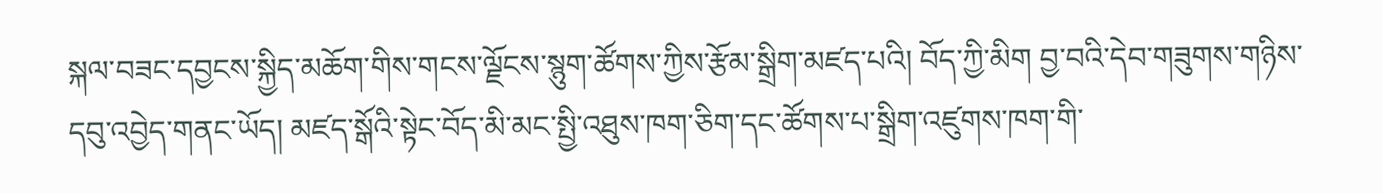སྐལ་བཟང་དབྱངས་སྐྱིད་མཆོག་གིས་གངས་ལྗོངས་སྙུག་ཚོགས་ཀྱིས་རྩོམ་སྒྲིག་མཛད་པའི། བོད་ཀྱི་མིག བྱ་བའི་དེབ་གཟུགས་གཉིས་དབུ་འབྱེད་གནང་ཡོད། མཛད་སྒོའི་སྟེང་བོད་མི་མང་སྤྱི་འཐུས་ཁག་ཅིག་དང་ཚོགས་པ་སྒྲིག་འཛུགས་ཁག་གི་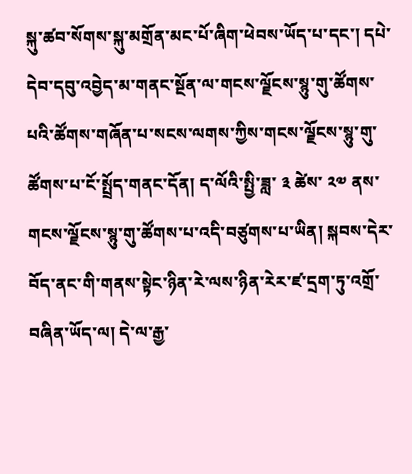སྐུ་ཚབ་སོགས་སྐུ་མགྲོན་མང་པོ་ཞིག་ཕེབས་ཡོད་པ་དང་། དཔེ་དེབ་དབུ་འབྱེད་མ་གནང་སྔོན་ལ་གངས་ལྗོངས་སྙུ་གུ་ཚོགས་པའི་ཚོགས་གཞོན་པ་སངས་ལགས་ཀྱིས་གངས་ལྗོངས་སྙུ་གུ་ཚོགས་པ་ངོ་སྤྲོད་གནང་དོན། ད་ལོའི་སྤྱི་ཟླ་ ༣ ཚེས་ ༢༧ ནས་གངས་ལྗོངས་སྙུ་གུ་ཚོགས་པ་འདི་བཙུགས་པ་ཡིན། སྐབས་དེར་བོད་ནང་གི་གནས་སྟེང་ཉིན་རེ་ལས་ཉིན་རེར་ཛ་དྲག་ཏུ་འགྲོ་བཞིན་ཡོད་ལ། དེ་ལ་རྒྱ་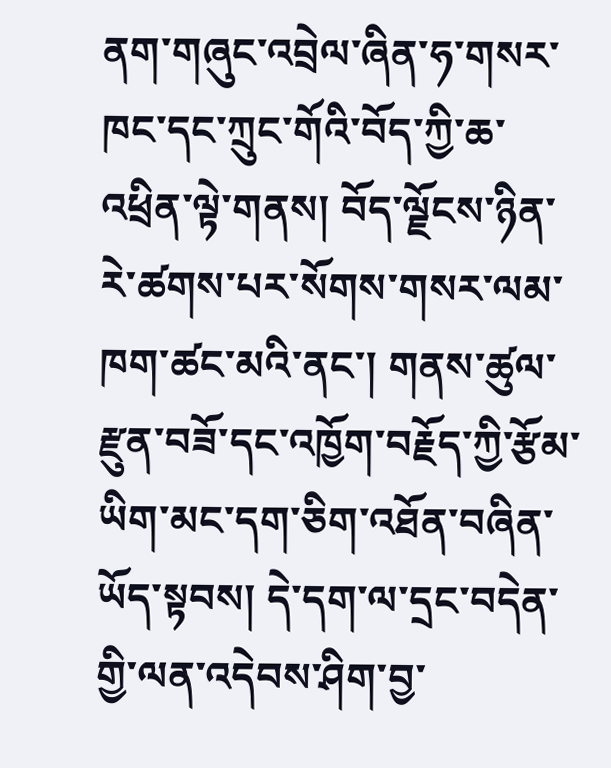ནག་གཞུང་འབྲེལ་ཞིན་ཧ་གསར་ཁང་དང་ཀྲུང་གོའི་བོད་ཀྱི་ཆ་འཕྲིན་ལྟེ་གནས། བོད་ལྗོངས་ཉིན་རེ་ཚགས་པར་སོགས་གསར་ལམ་ཁག་ཚང་མའི་ནང་། གནས་ཚུལ་རྫུན་བཟོ་དང་འཁྱོག་བརྗོད་ཀྱི་རྩོམ་ཡིག་མང་དག་ཅིག་འཐོན་བཞིན་ཡོད་སྟབས། དེ་དག་ལ་དྲང་བདེན་གྱི་ལན་འདེབས་ཤིག་བྱ་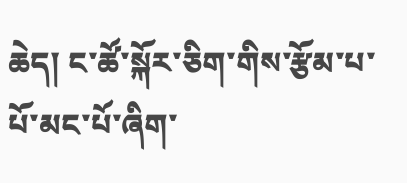ཆེད། ང་ཚོ་སྐོར་ཅིག་གིས་རྩོམ་པ་པོ་མང་པོ་ཞིག་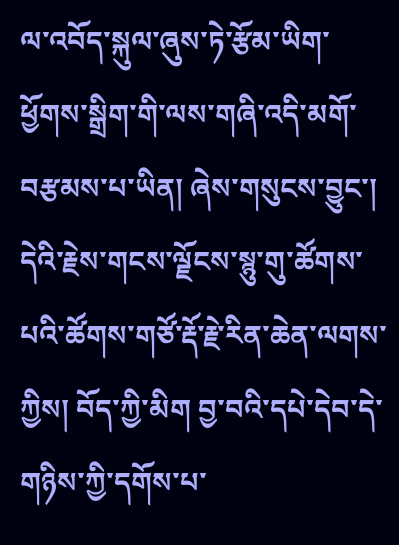ལ་འབོད་སྐུལ་ཞུས་ཏེ་རྩོམ་ཡིག་ཕྱོགས་སྒྲིག་གི་ལས་གཞི་འདི་མགོ་བརྩམས་པ་ཡིན། ཞེས་གསུངས་བྱུང་།
དེའི་རྗེས་གངས་ལྗོངས་སྙུ་གུ་ཚོགས་པའི་ཚོགས་གཙོ་རྡོ་རྗེ་རིན་ཆེན་ལགས་ཀྱིས། བོད་ཀྱི་མིག བྱ་བའི་དཔེ་དེབ་དེ་གཉིས་ཀྱི་དགོས་པ་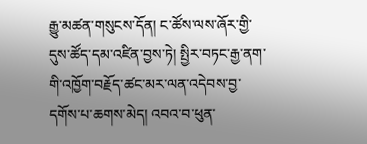རྒྱུ་མཚན་གསུངས་དོན། ང་ཚོས་ལས་ཞོར་གྱི་དུས་ཚོད་དམ་འཛིན་བྱས་ཏེ། སྤྱིར་བཏང་རྒྱ་ནག་གི་འཁྱོག་བརྗོད་ཚང་མར་ལན་འདེབས་བྱ་དགོས་པ་ཆགས་མེད། འབའ་བ་ཕུན་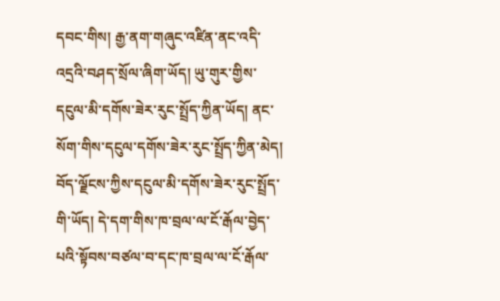དབང་གིས། རྒྱ་ནག་གཞུང་འཛིན་ནང་འདི་འདྲའི་བཤད་སྲོལ་ཞིག་ཡོད། ཡུ་གུར་གྱིས་དངུལ་མི་དགོས་ཟེར་རུང་སྤྲོད་ཀྱིན་ཡོད། ནང་སོག་གིས་དངུལ་དགོས་ཟེར་རུང་སྤྲོད་ཀྱིན་མེད། བོད་ལྗོངས་ཀྱིས་དངུལ་མི་དགོས་ཟེར་རུང་སྤྲོད་གི་ཡོད། དེ་དག་གིས་ཁ་བྲལ་ལ་ངོ་རྒོལ་བྱེད་པའི་སྟོབས་བཙལ་བ་དང་ཁ་བྲལ་ལ་ངོ་རྒོལ་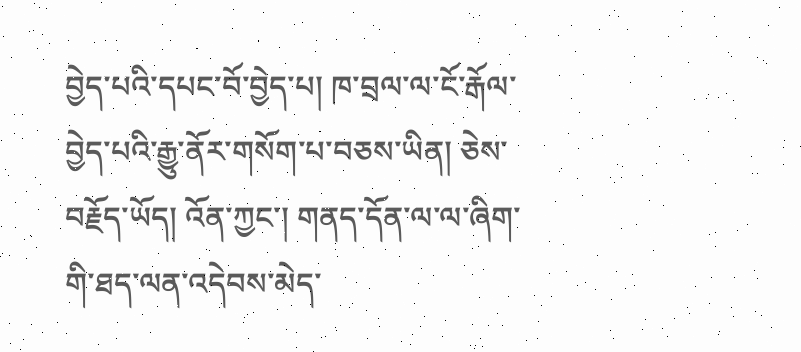བྱེད་པའི་དཔང་བོ་བྱེད་པ། ཁ་བྲལ་ལ་ངོ་རྒོལ་བྱེད་པའི་རྒྱུ་ནོར་གསོག་པ་བཅས་ཡིན། ཅེས་བརྗོད་ཡོད། འོན་ཀྱང་། གནད་དོན་ལ་ལ་ཞིག་གི་ཐད་ལན་འདེབས་མེད་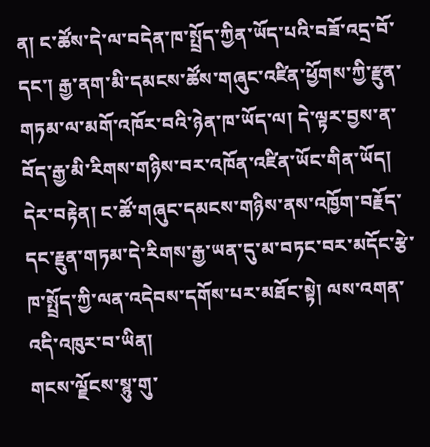ན། ང་ཚོས་དེ་ལ་བདེན་ཁ་སྤྲོད་ཀྱིན་ཡོད་པའི་བཟོ་འདྲ་བོ་དང་། རྒྱ་ནག་མི་དམངས་ཚོས་གཞུང་འཛིན་ཕྱོགས་ཀྱི་རྫུན་གཏམ་ལ་མགོ་འཁོར་བའི་ཉེན་ཁ་ཡོད་ལ། དེ་ལྟར་བྱས་ན་བོད་རྒྱ་མི་རིགས་གཉིས་བར་འཁོན་འཛིན་ཡོང་གིན་ཡོད། དེར་བརྟེན། ང་ཚོ་གཞུང་དམངས་གཉིས་ནས་འཁྱོག་བརྗོད་དང་རྗུན་གཏམ་དེ་རིགས་རྒྱ་ཡན་དུ་མ་བཏང་བར་མདོང་རྩེ་ཁ་སྤྲོད་ཀྱི་ལན་འདེབས་དགོས་པར་མཐོང་སྟེ། ལས་འགན་འདི་འཁུར་བ་ཡིན།
གངས་ལྗོངས་སྙུ་གུ་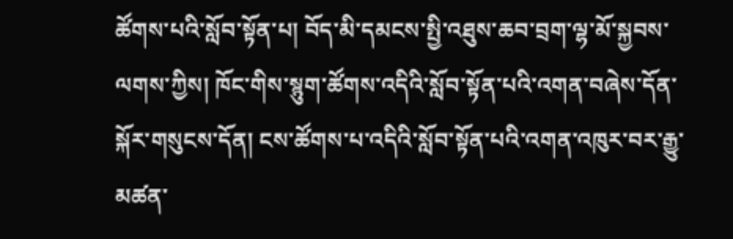ཚོགས་པའི་སློབ་སྟོན་པ། བོད་མི་དམངས་སྤྱི་འཐུས་ཆབ་བྲག་ལྷ་མོ་སྐྱབས་ལགས་ཀྱིས། ཁོང་གིས་སྙུག་ཚོགས་འདིའི་སློབ་སྟོན་པའི་འགན་བཞེས་དོན་སྐོར་གསུངས་དོན། ངས་ཚོགས་པ་འདིའི་སློབ་སྟོན་པའི་འགན་འཁུར་བར་རྒྱུ་མཚན་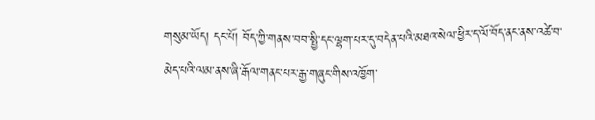གསུམ་ཡོད། དང་པོ། བོད་ཀྱི་གནས་བབ་སྤྱི་དང་ལྷག་པར་དུ་བདེན་པའི་མཐའ་སེལ་ཕྱིར་ད་ལོ་བོད་ནང་ནས་འཚེ་བ་མེད་པའི་ལམ་ནས་ཞི་རྒོལ་གནང་པར་རྒྱ་གཞུང་གིས་འཁྱོག་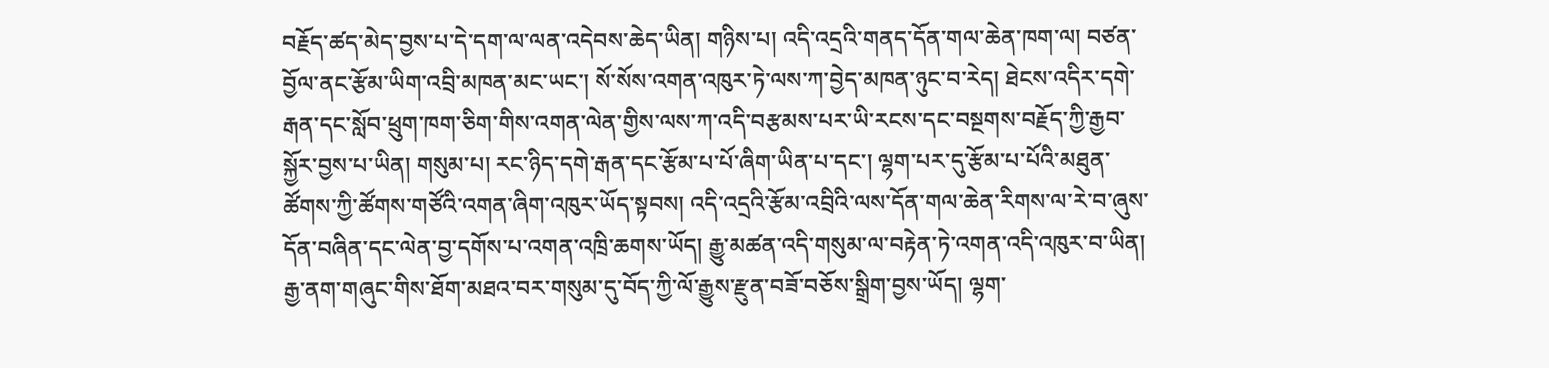བརྗོད་ཚད་མེད་བྱས་པ་དེ་དག་ལ་ལན་འདེབས་ཆེད་ཡིན། གཉིས་པ། འདི་འདྲའི་གནད་དོན་གལ་ཆེན་ཁག་ལ། བཙན་བྱོལ་ནང་རྩོམ་ཡིག་འབྲི་མཁན་མང་ཡང་། སོ་སོས་འགན་འཁུར་ཏེ་ལས་ཀ་བྱེད་མཁན་ཉུང་བ་རེད། ཐེངས་འདིར་དགེ་རྒན་དང་སློབ་ཕྲུག་ཁག་ཅིག་གིས་འགན་ལེན་གྱིས་ལས་ཀ་འདི་བརྩམས་པར་ཡི་རངས་དང་བསྔགས་བརྗོད་ཀྱི་རྒྱབ་སྐྱོར་བྱས་པ་ཡིན། གསུམ་པ། རང་ཉིད་དགེ་རྒན་དང་རྩོམ་པ་པོ་ཞིག་ཡིན་པ་དང་། ལྷག་པར་དུ་རྩོམ་པ་པོའི་མཐུན་ཚོགས་ཀྱི་ཚོགས་གཙོའི་འགན་ཞིག་འཁུར་ཡོད་སྟབས། འདི་འདྲའི་རྩོམ་འབྲིའི་ལས་དོན་གལ་ཆེན་རིགས་ལ་རེ་བ་ཞུས་དོན་བཞིན་དང་ལེན་བྱ་དགོས་པ་འགན་འཁྲི་ཆགས་ཡོད། རྒྱུ་མཚན་འདི་གསུམ་ལ་བརྟེན་ཏེ་འགན་འདི་འཁུར་བ་ཡིན། རྒྱ་ནག་གཞུང་གིས་ཐོག་མཐའ་བར་གསུམ་དུ་བོད་ཀྱི་ལོ་རྒྱུས་རྫུན་བཟོ་བཅོས་སྒྲིག་བྱས་ཡོད། ལྷག་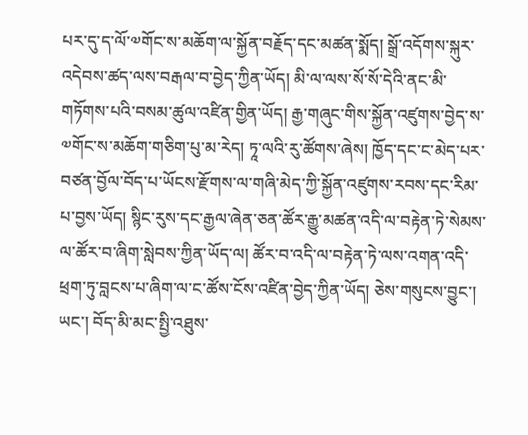པར་དུ་ད་ལོ་༧གོང་ས་མཆོག་ལ་སྐྱོན་བརྗོད་དང་མཚན་སྨོད། སྒྲོ་འདོགས་སྐུར་འདེབས་ཚད་ལས་བརྒལ་བ་བྱེད་ཀྱིན་ཡོད། མི་ལ་ལས་སོ་སོ་དེའི་ནང་མི་གཏོགས་པའི་བསམ་ཚུལ་འཛིན་གྱིན་ཡོད། རྒྱ་གཞུང་གིས་སྐྱོན་འཛུགས་བྱེད་ས་༧གོང་ས་མཆོག་གཅིག་པུ་མ་རེད། ཏཱ་ལའི་རུ་ཚོགས་ཞེས། ཁྱོད་དང་ང་མེད་པར་བཙན་བྱོལ་བོད་པ་ཡོངས་རྫོགས་ལ་གཞི་མེད་ཀྱི་སྐྱོན་འཛུགས་རབས་དང་རིམ་པ་བྱས་ཡོད། སྙིང་རུས་དང་རྒྱལ་ཞེན་ཅན་ཚོར་རྒྱུ་མཚན་འདི་ལ་བརྟེན་ཏེ་སེམས་ལ་ཚོར་བ་ཞིག་སླེབས་ཀྱིན་ཡོད་ལ། ཚོར་བ་འདི་ལ་བརྟེན་ཏེ་ལས་འགན་འདི་ཕྲག་ཏུ་བླངས་པ་ཞིག་ལ་ང་ཚོས་ངོས་འཛིན་བྱེད་ཀྱིན་ཡོད། ཅེས་གསུངས་བྱུང་།
ཡང་། བོད་མི་མང་སྤྱི་འཐུས་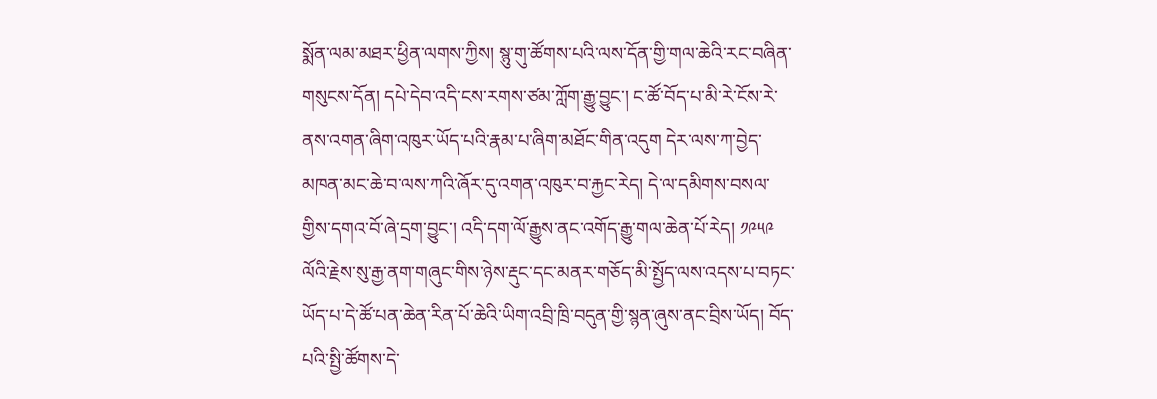སྨོན་ལམ་མཐར་ཕྱིན་ལགས་ཀྱིས། སྙུ་གུ་ཚོགས་པའི་ལས་དོན་གྱི་གལ་ཆེའི་རང་བཞིན་གསུངས་དོན། དཔེ་དེབ་འདི་ངས་རགས་ཙམ་ཀློག་རྒྱུ་བྱུང་། ང་ཚོ་བོད་པ་མི་རེ་ངོས་རེ་ནས་འགན་ཞིག་འཁུར་ཡོད་པའི་རྣམ་པ་ཞིག་མཐོང་གིན་འདུག དེར་ལས་ཀ་བྱེད་མཁན་མང་ཆེ་བ་ལས་ཀའི་ཞོར་དུ་འགན་འཁུར་བ་རྐྱང་རེད། དེ་ལ་དམིགས་བསལ་གྱིས་དགའ་བོ་ཞེ་དྲག་བྱུང་། འདི་དག་ལོ་རྒྱུས་ནང་འགོད་རྒྱུ་གལ་ཆེན་པོ་རེད། ༡༩༥༩ ལོའི་རྗེས་སུ་རྒྱ་ནག་གཞུང་གིས་ཉེས་རྡུང་དང་མནར་གཅོད་མི་སྤྱོད་ལས་འདས་པ་བཏང་ཡོད་པ་དེ་ཚོ་པན་ཆེན་རིན་པོ་ཆེའི་ཡིག་འབྲི་ཁྲི་བདུན་གྱི་སྙན་ཞུས་ནང་བྲིས་ཡོད། བོད་པའི་སྤྱི་ཚོགས་དེ་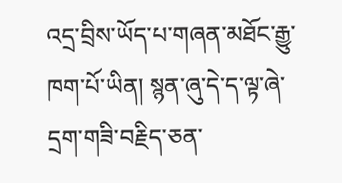འདྲ་བྲིས་ཡོད་པ་གཞན་མཐོང་རྒྱུ་ཁག་པོ་ཡིན། སྙན་ཞུ་དེ་ད་ལྟ་ཞེ་དྲག་གཟི་བརྗིད་ཅན་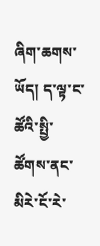ཞིག་ཆགས་ཡོད། ད་ལྟ་ང་ཚོའི་སྤྱི་ཚོགས་ནང་མིརེ་ངོ་རེ་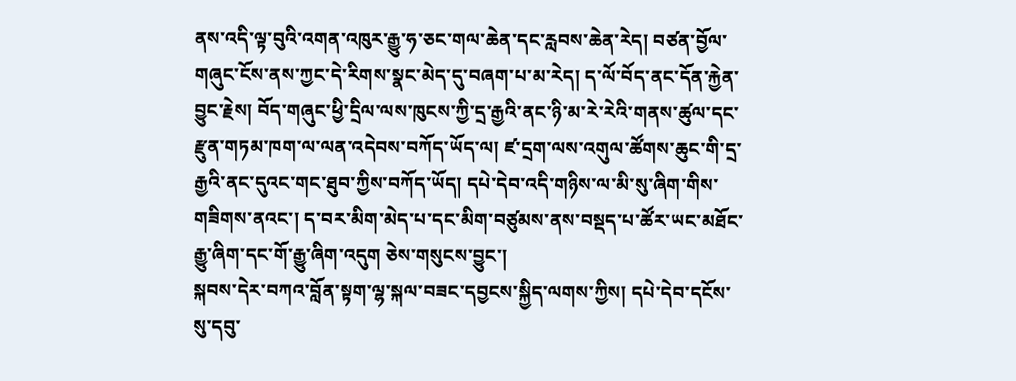ནས་འདི་ལྟ་བུའི་འགན་འཁུར་རྒྱུ་ཧ་ཅང་གལ་ཆེན་དང་རླབས་ཆེན་རེད། བཙན་བྱོལ་གཞུང་ངོས་ནས་ཀྱང་དེ་རིགས་སྣང་མེད་དུ་བཞག་པ་མ་རེད། ད་ལོ་བོད་ནང་དོན་རྐྱེན་བྱུང་རྗེས། བོད་གཞུང་ཕྱི་དྲིལ་ལས་ཁུངས་ཀྱི་དྲ་རྒྱའི་ནང་ཉི་མ་རེ་རེའི་གནས་ཚུལ་དང་རྫུན་གཏམ་ཁག་ལ་ལན་འདེབས་བཀོད་ཡོད་ལ། ཛ་དྲག་ལས་འགུལ་ཚོགས་ཆུང་གི་དྲ་རྒྱའི་ནང་དུའང་གང་ཐུབ་ཀྱིས་བཀོད་ཡོད། དཔེ་དེབ་འདི་གཉིས་ལ་མི་སུ་ཞིག་གིས་གཟིགས་ནའང་། ད་བར་མིག་མེད་པ་དང་མིག་བཙུམས་ནས་བསྡད་པ་ཚོར་ཡང་མཐོང་རྒྱུ་ཞིག་དང་གོ་རྒྱུ་ཞིག་འདུག ཅེས་གསུངས་བྱུང་།
སྐབས་དེར་བཀའ་བློན་སྟག་ལྷ་སྐལ་བཟང་དབྱངས་སྐྱིད་ལགས་ཀྱིས། དཔེ་དེབ་དངོས་སུ་དབུ་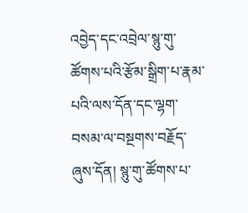འབྱེད་དང་འབྲེལ་སྙུ་གུ་ཚོགས་པའི་རྩོམ་སྒྲིག་པ་རྣམ་པའི་ལས་དོན་དང་ལྷག་བསམ་ལ་བསྔགས་བརྗོད་ཞུས་དོན། སྙུ་གུ་ཚོགས་པ་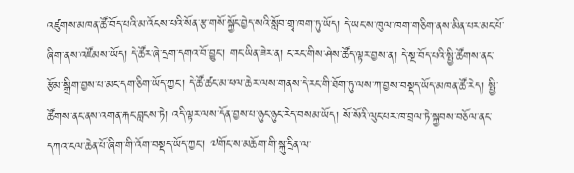འཛུགས་མཁན་ཚོ་བོད་པའི་མ་འོངས་པའི་སོན་རྩ་གསོ་སྐྱོང་བྱེད་སའི་སློབ་གྲྭ་ཁག་ཏུ་ཡོད། དེ་ཡང་ས་ཁུལ་ཁག་གཅིག་ནས་མིན་པར་མང་པོ་ཞིག་ནས་འཛོམས་ཡོད། དེ་ཚོར་ཞེ་དྲག་དགའ་བོ་བྱུང་། གང་ཡིན་ཟེར་ན། ང་རང་གིས་ཤེས་ཚོད་ལྟར་བྱས་ན། དེ་སྔ་བོད་པའི་སྤྱི་ཚོགས་ནང་རྩོམ་སྒྲིག་བྱས་པ་མང་དག་ཅིག་ཡོད་ཀྱང་། དེ་ཚོ་ཚང་མ་ཕལ་ཆེར་ལས་གནས་དེ་རང་གི་ཐོག་ཏུ་ལས་ཀ་བྱས་བསྡད་ཡོད་མཁན་ཚོ་རེད། སྤྱི་ཚོགས་ནང་ནས་འགན་རྐང་བླངས་ཏེ། འདི་ལྟར་ལས་དོན་བྱས་པ་ཉུང་ཉུང་རེད་བསམ་ཡོད། སོ་སོའི་ལུང་པར་ཁ་བྲལ་ཏེ་སྐྱབས་བཅོལ་ནང་དཀའ་ངལ་ཆེན་པོ་ཞིག་གི་འོག་བསྡད་ཡོད་ཀྱང་། ༧གོང་ས་མཆོག་གི་སྐུ་དྲིན་ལ་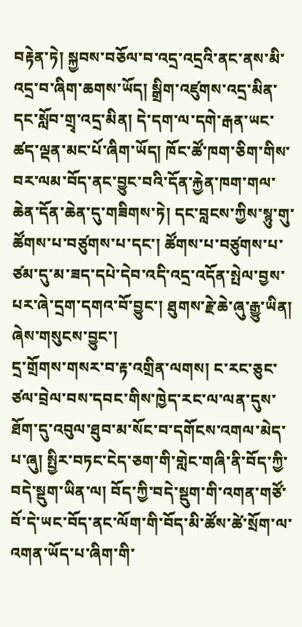བརྟེན་ཏེ། སྐྱབས་བཅོལ་བ་འདྲ་འདྲའི་ནང་ནས་མི་འདྲ་བ་ཞིག་ཆགས་ཡོད། སྒྲིག་འཛུགས་འདྲ་མིན་དང་སློབ་གྲྭ་འདྲ་མིན། དེ་དག་ལ་དགེ་རྒན་ཡང་ཚད་ལྡན་མང་པོ་ཞིག་ཡོད། ཁོང་ཚོ་ཁག་ཅིག་གིས་བར་ལམ་བོད་ནང་བྱུང་བའི་དོན་རྐྱེན་ཁག་གལ་ཆེན་དོན་ཆེན་དུ་གཟིགས་ཏེ། དང་བླངས་ཀྱིས་སྙུ་གུ་ཚོགས་པ་བཙུགས་པ་དང་། ཚོགས་པ་བཙུགས་པ་ཙམ་དུ་མ་ཟད་དཔེ་དེབ་འདི་འདྲ་འདོན་སྤེལ་བྱས་པར་ཞེ་དྲག་དགའ་བོ་བྱུང་། ཐུགས་རྗེ་ཆེ་ཞུ་རྒྱུ་ཡིན། ཞེས་གསུངས་བྱུང་།
དྲ་གྲོགས་གསར་བ་རྟ་འགྲིན་ལགས། ང་རང་ཅུང་ཙལ་བྲེལ་བས་དབང་གིས་ཁྱེད་རང་ལ་ལན་དུས་ཐོག་དུ་འབུལ་ཐུབ་མ་སོང་བ་དགོངས་འགལ་མེད་པ་ཞུ། སྤྱིར་བཏང་ངེད་ཅག་གི་གླེང་གཞི་ནི་བོད་ཀྱི་བདེ་སྡུག་ཡིན་ལ། བོད་ཀྱི་བདེ་སྡུག་གི་འགན་གཙོ་བོ་དེ་ཡང་བོད་ནང་ལོག་གི་བོད་མི་ཚོས་ཚེ་སྲོག་ལ་འགན་ཡོད་པ་ཞིག་གི་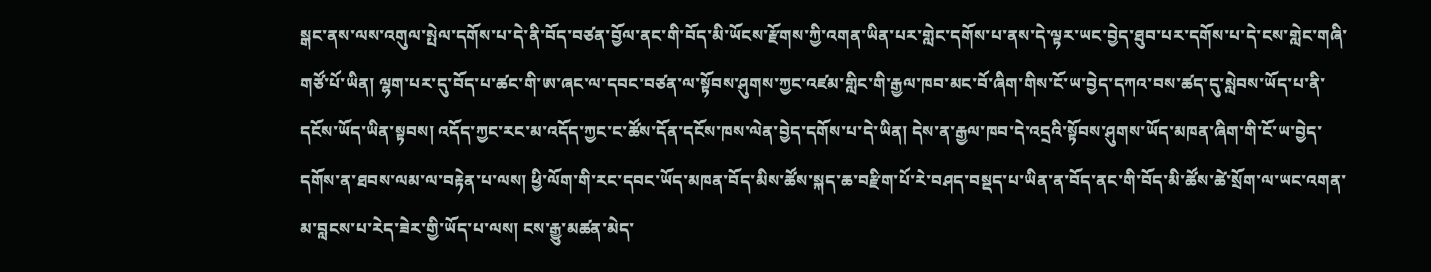སྒང་ནས་ལས་འགུལ་སྤེལ་དགོས་པ་དེ་ནི་བོད་བཙན་བྱོལ་ནང་གི་བོད་མི་ཡོངས་རྫོགས་ཀྱི་འགན་ཡིན་པར་གླེང་དགོས་པ་ནས་དེ་ལྟར་ཡང་བྱེད་ཐུབ་པར་དགོས་པ་དེ་ངས་གླེང་གཞི་གཙོ་པོ་ཡིན། ལྷག་པར་དུ་བོད་པ་ཚང་གི་ཨ་ཞང་ལ་དབང་བཙན་ལ་སྟོབས་ཤུགས་ཀྱང་འཛམ་གླིང་གི་རྒྱལ་ཁབ་མང་བོ་ཞིག་གིས་ངོ་ཡ་བྱེད་དཀའ་བས་ཚད་དུ་སླེབས་ཡོད་པ་ནི་དངོས་ཡོད་ཡིན་སྟབས། འདོད་ཀྱང་རང་མ་འདོད་ཀྱང་ང་ཚོས་དོན་དངོས་ཁས་ལེན་བྱེད་དགོས་པ་དེ་ཡིན། དེས་ན་རྒྱལ་ཁབ་དེ་འདྲའི་སྟོབས་ཤུགས་ཡོད་མཁན་ཞིག་གི་ངོ་ཡ་བྱེད་དགོས་ན་ཐབས་ལམ་ལ་བརྟེན་པ་ལས། ཕྱི་ལོག་གི་རང་དབང་ཡོད་མཁན་བོད་མིས་ཚོས་སྐད་ཆ་བརྫིག་པོ་རེ་བཤད་བསྡད་པ་ཡིན་ན་བོད་ནང་གི་བོད་མི་ཚོས་ཚེ་སྲོག་ལ་ཡང་འགན་མ་བླངས་པ་རེད་ཟེར་གྱི་ཡོད་པ་ལས། ངས་རྒྱུ་མཚན་མེད་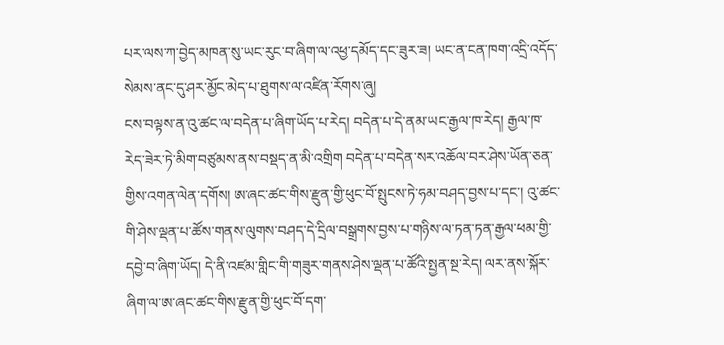པར་ལས་ཀ་བྱེད་མཁན་སུ་ཡང་རུང་བ་ཞིག་ལ་འཕྱ་དམོད་དང་ཟུར་ཟ། ཡང་ན་ངན་ཁག་འདྲི་འདོད་སེམས་ནང་དུ་ཤར་མྱོང་མེད་པ་ཐུགས་ལ་འཛིན་རོགས་ཞུ།
ངས་བལྟས་ན་འུ་ཚང་ལ་བདེན་པ་ཞིག་ཡོད་པ་རེད། བདེན་པ་དེ་ནམ་ཡང་རྒྱལ་ཁ་རེད། རྒྱལ་ཁ་རེད་ཟེར་ཏེ་མིག་བཙུམས་ནས་བསྡད་ན་མི་འགྲིག བདེན་པ་བདེན་སར་འཆོལ་བར་ཤེས་ཡོན་ཅན་གྱིས་འགན་ལེན་དགོས། ཨ་ཞང་ཚང་གིས་རྫུན་གྱི་ཕུང་བོ་སྤུངས་ཏེ་ཧམ་བཤད་བྱས་པ་དང་། འུ་ཚང་གི་ཤེས་ལྡན་པ་ཚོས་གནས་ལུགས་བཤད་དེ་དྲིལ་བསྒྲགས་བྱས་པ་གཉིས་ལ་ཏན་ཏན་རྒྱལ་ཕམ་གྱི་དབྱེ་བ་ཞིག་ཡོད། དེ་ནི་འཛམ་གླིང་གི་གཟུར་གནས་ཤེས་ལྡན་པ་ཚོའི་སྤྱན་སྔ་རེད། ལར་ནས་སྐོར་ཞིག་ལ་ཨ་ཞང་ཚང་གིས་རྫུན་གྱི་ཕུང་བོ་དག་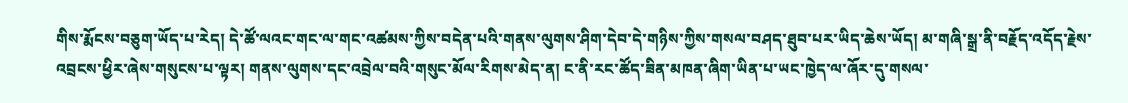གིས་རྨོངས་བཅུག་ཡོད་པ་རེད། དེ་ཚོ་ལའང་གང་ལ་གང་འཚམས་ཀྱིས་བདེན་པའི་གནས་ལུགས་ཤིག་དེབ་དེ་གཉིས་ཀྱིས་གསལ་བཤད་ཐུབ་པར་ཡིད་ཆེས་ཡོད། མ་གཞི་སྒྲ་ནི་བརྗོད་འདོད་རྗེས་འབྲངས་ཕྱིར་ཞེས་གསུངས་པ་ལྟར། གནས་ལུགས་དང་འབྲེལ་བའི་གསུང་མོལ་རིགས་མེད་ན། ང་ནི་རང་ཚོད་ཟིན་མཁན་ཞིག་ཡིན་པ་ཡང་ཁྱེད་ལ་ཞོར་དུ་གསལ་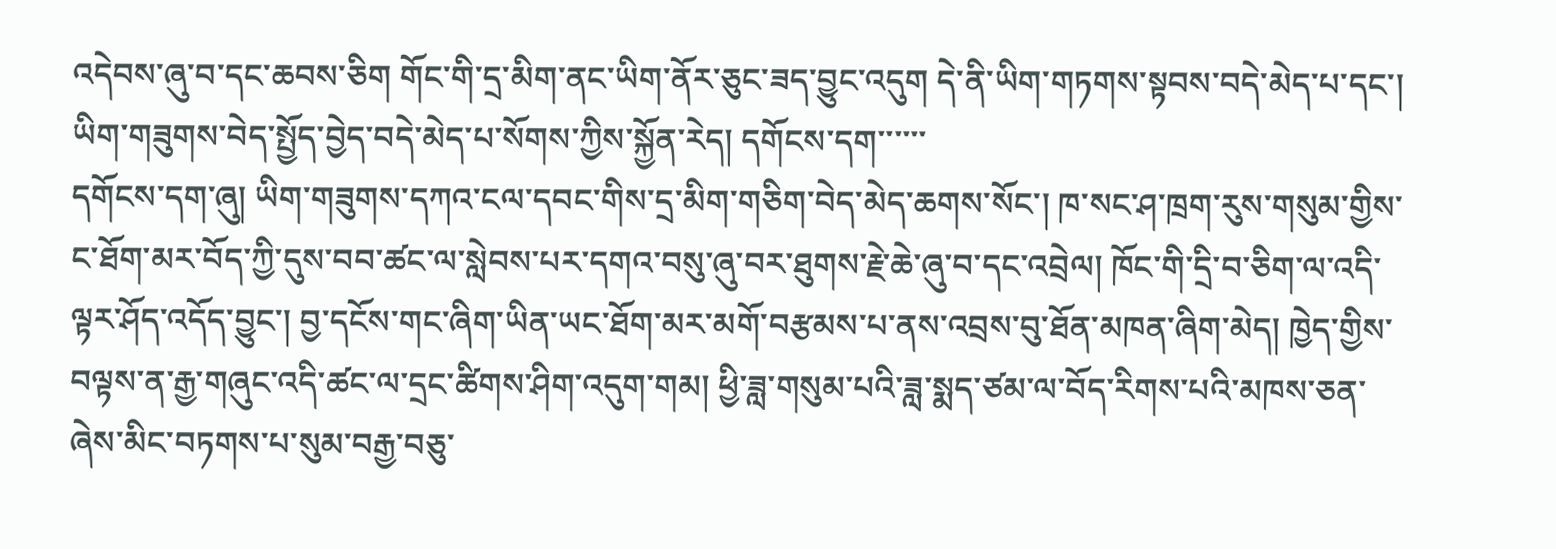འདེབས་ཞུ་བ་དང་ཆབས་ཅིག གོང་གི་དྲ་མིག་ནང་ཡིག་ནོར་ཅུང་ཟད་བྱུང་འདུག དེ་ནི་ཡིག་གཏགས་སྟབས་བདེ་མེད་པ་དང་། ཡིག་གཟུགས་བེད་སྤྱོད་བྱེད་བདེ་མེད་པ་སོགས་ཀྱིས་སྐྱོན་རེད། དགོངས་དག་་་་་་
དགོངས་དག་ཞུ། ཡིག་གཟུགས་དཀའ་ངལ་དབང་གིས་དྲ་མིག་གཅིག་བེད་མེད་ཆགས་སོང་། ཁ་སང་ཤ་ཁྲག་རུས་གསུམ་གྱིས་ང་ཐོག་མར་བོད་ཀྱི་དུས་བབ་ཚང་ལ་སླེབས་པར་དགའ་བསུ་ཞུ་བར་ཐུགས་རྗེ་ཆེ་ཞུ་བ་དང་འབྲེལ། ཁོང་གི་དྲི་བ་ཅིག་ལ་འདི་ལྟར་ཤོད་འདོད་བྱུང་། བྱ་དངོས་གང་ཞིག་ཡིན་ཡང་ཐོག་མར་མགོ་བརྩམས་པ་ནས་འབྲས་བུ་ཐོན་མཁན་ཞིག་མེད། ཁྱེད་གྱིས་བལྟས་ན་རྒྱ་གཞུང་འདི་ཚང་ལ་དྲང་ཚིགས་ཤིག་འདུག་གམ། ཕྱི་ཟླ་གསུམ་པའི་ཟླ་སྨད་ཙམ་ལ་བོད་རིགས་པའི་མཁས་ཅན་ཞེས་མིང་བཏགས་པ་སུམ་བརྒྱ་བཅུ་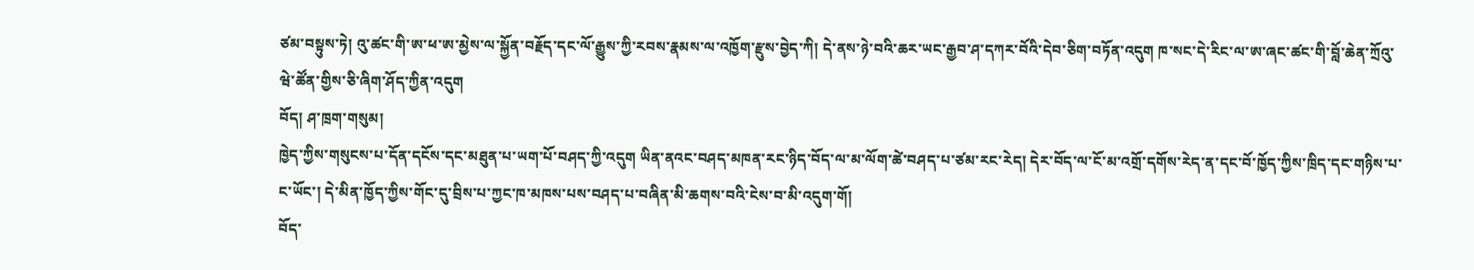ཙམ་བསྟུས་ཏེ། འུ་ཚང་གི་ཨ་ཕ་ཨ་མྱེས་ལ་སྐྱོན་བརྗོད་དང་ལོ་རྒྱུས་ཀྱི་རབས་རྣམས་ལ་འཁྱོག་རྫུས་བྱེད་ཀི། དེ་ནས་ཉེ་བའི་ཆར་ཡང་རྒྱབ་ཤ་དཀར་བོའི་དེབ་ཅིག་བཏོན་འདུག ཁ་སང་དེ་རིང་ལ་ཨ་ཞང་ཚང་གི་བློ་ཆེན་ཀྲོའུ་ཝེ་ཚོན་གྱིས་ཅི་ཞིག་ཤོད་ཀྱིན་འདུག
བོད། ཤ་ཁྲག་གསུམ།
ཁྱེད་ཀྱིས་གསུངས་པ་དོན་དངོས་དང་མཐུན་པ་ཡག་པོ་བཤད་ཀྱི་འདུག ཡིན་ནའང་བཤད་མཁན་རང་ཉིད་བོད་ལ་མ་ལོག་ཚེ་བཤད་པ་ཙམ་རང་རེད། དེར་བོད་ལ་ངོ་མ་འགྲོ་དགོས་རེད་ན་དང་བོ་ཁྱོད་ཀྱིས་ཁྲིད་དང་གཉིས་པ་ང་ཡོང་། དེ་མིན་ཁྱོད་ཀྱིས་གོང་དུ་བྲིས་པ་ཀྱང་ཁ་མཁས་པས་བཤད་པ་བཞིན་མི་ཆགས་བའི་ངེས་བ་མི་འདུག་གོ།
བོད་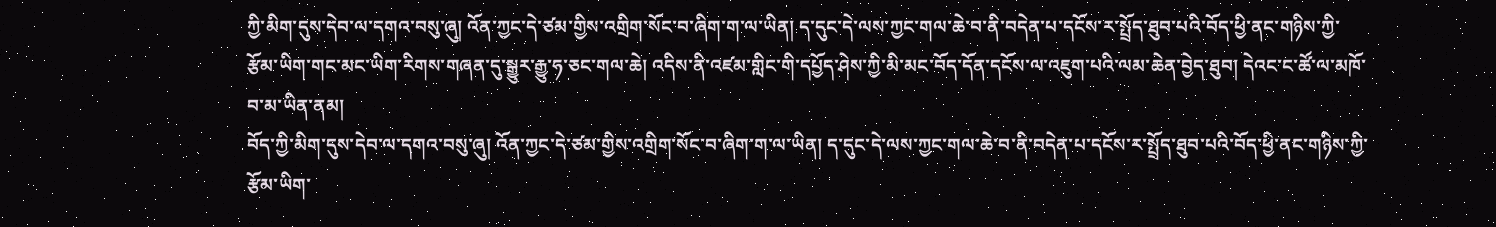ཀྱི་མིག་དུས་དེབ་ལ་དགའ་བསུ་ཞུ། འོན་ཀྱང་དེ་ཙམ་གྱིས་འགྲིག་སོང་བ་ཞིག་ག་ལ་ཡིན། ད་དུང་དེ་ལས་ཀྱང་གལ་ཆེ་བ་ནི་བདེན་པ་དངོས་ར་སྤྲོད་ཐུབ་པའི་བོད་ཕྱི་ནང་གཉིས་ཀྱི་རྩོམ་ཡིག་གང་མང་ཡིག་རིགས་གཞན་དུ་སྒྱུར་རྒྱུ་ཧ་ཅང་གལ་ཆེ། འདིས་ནི་འཛམ་གླིང་གི་དཔྱོད་ཤེས་ཀྱི་མི་མང་བོད་དོན་དངོས་ལ་འཇུག་པའི་ལམ་ཆེན་བྱེད་ཐུབ། དེའང་ང་ཚོ་ལ་མཁོ་བ་མ་ཡིན་ནམ།
བོད་ཀྱི་མིག་དུས་དེབ་ལ་དགའ་བསུ་ཞུ། འོན་ཀྱང་དེ་ཙམ་གྱིས་འགྲིག་སོང་བ་ཞིག་ག་ལ་ཡིན། ད་དུང་དེ་ལས་ཀྱང་གལ་ཆེ་བ་ནི་བདེན་པ་དངོས་ར་སྤྲོད་ཐུབ་པའི་བོད་ཕྱི་ནང་གཉིས་ཀྱི་རྩོམ་ཡིག་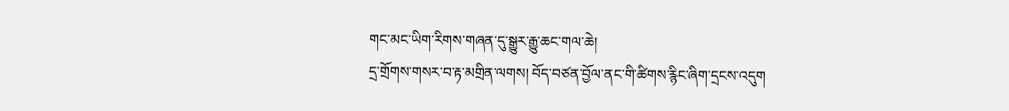གང་མང་ཡིག་རིགས་གཞན་དུ་སྒྱུར་རྒྱུ་ཆང་གལ་ཆེ།
དྲ་གྲོགས་གསར་བ་རྟ་མགྲིན་ལགས། བོད་བཙན་བྱོལ་ནང་གི་ཚིགས་རྙིང་ཞིག་དྲངས་འདུག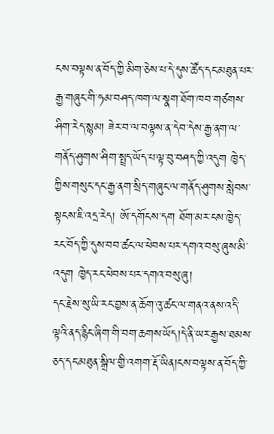ངས་བལྟས་ན་བོད་ཀྱི་མིག་ཅེས་པ་དེ་དུས་ཚོད་དང་མཐུན་པར་རྒྱ་གཞུང་གི་ཧམ་བཤད་ཁག་ལ་སྣག་ཐོག་ཁབ་གཙགས་ཤིག་རེད་སྙམ། ཟེར་བ་ལ་བལྟས་ན་དེབ་དེས་རྒྱ་ནག་ལ་གནོད་ཤུགས་ཤིག་སྤྲད་ཡོད་པ་ལྟ་བུ་བཤད་ཀྱི་འདུག ཁྱེད་ཀྱིས་གསུང་དང་རྒྱ་ནག་སྲིད་གཞུང་ལ་གནོད་ཤུགས་སླེབས་སྟངས་ཇི་འདྲ་རེད། ཨོ་དགོངས་དག ཐོག་མར་ངས་ཁྱེད་རང་བོད་ཀྱི་དུས་བབ་ཚང་ལ་ཕེབས་པར་དགའ་བསུ་ཞུས་མི་འདུག ཁྱེད་རང་ཕེབས་པར་དགའ་བསུ་ཞུ།
དང་རྗེས་སུ་ཡི་རང་བྱས་ན་ཆོག་འུ་ཚང་ལ་གནའ་ནས་འདི་ལྟའི་ནད་རྙིང་ཞིག་གི་བག་ཆགས་ཡོད།དེ་ནི་ཡར་རྒྱས་ཐམས་ཅད་དང་མཐུན་སྒྲིལ་གྱི་འགག་རྡོ་ཡིན།ངས་བལྟས་ན་བོད་ཀྱི་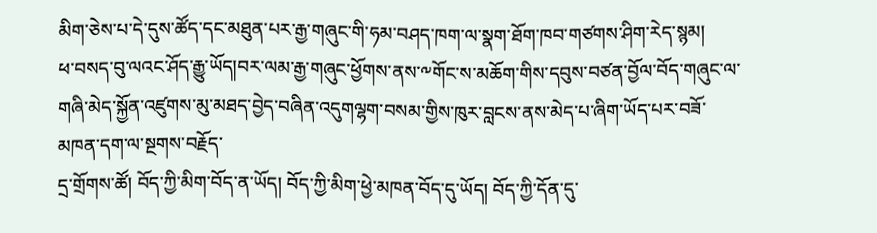མིག་ཅེས་པ་དེ་དུས་ཚོད་དང་མཐུན་པར་རྒྱ་གཞུང་གི་ཧམ་བཤད་ཁག་ལ་སྣག་ཐོག་ཁབ་གཙགས་ཤིག་རེད་སྙམ།
ཕ་བསད་བུ་ལའང་ཤོད་རྒྱུ་ཡོད།བར་ལམ་རྒྱ་གཞུང་ཕྱོགས་ནས་༸གོང་ས་མཆོག་གིས་དབུས་བཙན་བྱོལ་བོད་གཞུང་ལ་གཞི་མེད་སྐྱོན་འཛུགས་མུ་མཐད་བྱེད་བཞིན་འདུགལྷག་བསམ་གྱིས་ཁུར་བླངས་ནས་མེད་པ་ཞིག་ཡོད་པར་བཟོ་མཁན་དག་ལ་སྔགས་བརྗོད་
དྲ་གྲོགས་ཚོ། བོད་ཀྱི་མིག་བོད་ན་ཡོད། བོད་ཀྱི་མིག་ཕྱེ་མཁན་བོད་དུ་ཡོད། བོད་ཀྱི་དོན་དུ་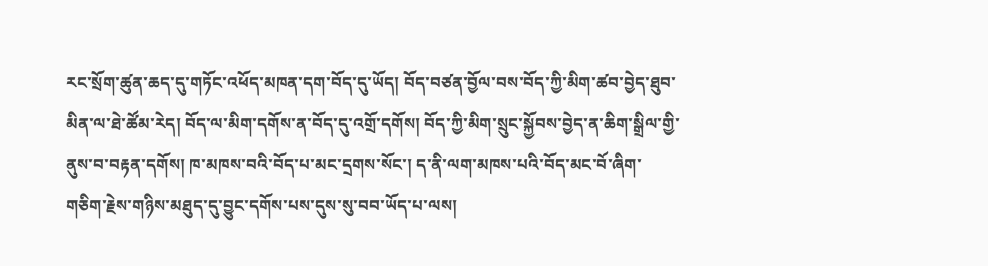རང་སྲོག་ཚུན་ཆད་དུ་གཏོང་འཕོད་མཁན་དག་བོད་དུ་ཡོད། བོད་བཙན་བྱོལ་བས་བོད་ཀྱི་མིག་ཚབ་བྱེད་ཐུབ་མིན་ལ་ཐེ་ཚོམ་རེད། བོད་ལ་མིག་དགོས་ན་བོད་དུ་འགྲོ་དགོས། བོད་ཀྱི་མིག་སྲུང་སྐྱོབས་བྱེད་ན་ཆིག་སྒྲིལ་གྱི་ནུས་བ་བརྟན་དགོས། ཁ་མཁས་བའི་བོད་པ་མང་དྲགས་སོང་། ད་ནི་ལག་མཁས་པའི་བོད་མང་བོ་ཞིག་གཅིག་རྗེས་གཉིས་མཐུད་དུ་བྱུང་དགོས་པས་དུས་སུ་བབ་ཡོད་པ་ལས།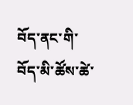བོད་ནང་གི་བོད་མི་ཚོས་ཚེ་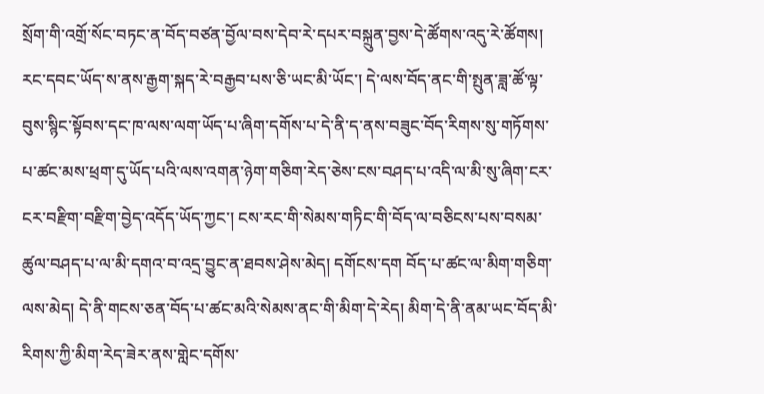སྲོག་གི་འགྲོ་སོང་བཏང་ན་བོད་བཙན་བྱོལ་བས་དེབ་རེ་དཔར་བསྐྲུན་བྱས་དེ་ཚོགས་འདུ་རེ་ཚོགས། རང་དབང་ཡོད་ས་ནས་རྒྱག་སྐད་རེ་བརྒྱབ་པས་ཅི་ཡང་མི་ཡོང་། དེ་ལས་བོད་ནང་གི་སྤུན་ཟླ་ཚོ་ལྟ་བུས་སྙིང་སྟོབས་དང་ཁ་ལས་ལག་ཡོད་པ་ཞིག་དགོས་པ་དེ་ནི་ད་ནས་བཟུང་བོད་རིགས་སུ་གཏོགས་པ་ཚང་མས་ཕྲག་དུ་ཡོད་པའི་ལས་འགན་ཉེག་གཅིག་རེད་ཅེས་ངས་བཤད་པ་འདི་ལ་མི་སུ་ཞིག་ངར་ངར་བརྫིག་བརྫིག་བྱེད་འདོད་ཡོད་ཀྱང་། ངས་རང་གི་སེམས་གཏིང་གི་བོད་ལ་བཅིངས་པས་བསམ་ཚུལ་བཤད་པ་ལ་མི་དགའ་བ་འདྲ་བྱུང་ན་ཐབས་ཤེས་མེད། དགོངས་དག བོད་པ་ཚང་ལ་མིག་གཅིག་ལས་མེད། དེ་ནི་གངས་ཅན་བོད་པ་ཚང་མའི་སེམས་ནང་གི་མིག་དེ་རེད། མིག་དེ་ནི་ནམ་ཡང་བོད་མི་རིགས་ཀྱི་མིག་རེད་ཟེར་ནས་གླེང་དགོས་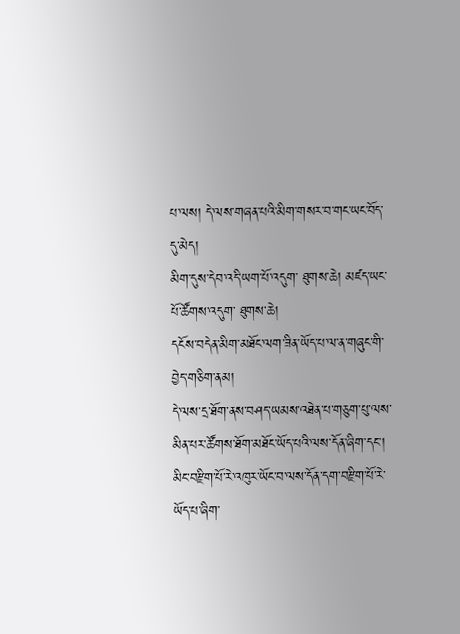པ་ལས། དེ་ལས་གཞན་པའི་མིག་གསར་བ་གང་ཡང་བོད་དུ་མེད།
མིག་དུས་དེབ་འདི་ཡག་པོ་འདུག་ ཐུགས་ཆེ། མཛད་ཡང་པོ་ཚོགས་འདུག་ ཐུགས་ཆེ།
དངོས་བདེན་མིག་མཐོང་ལག་ཟིན་ཡོད་པ་ལ་ན་གཞུང་གི་བྱེད་གཅིག་ནམ།
དེ་ལས་དྲ་ཐོག་ནས་བཤད་ཡམས་འཐེན་པ་གཅུག་པུ་ལས་མིན་པར་ཚོགས་ཐོག་མཐོང་ཡོད་པའི་ལས་དོན་ཞིག་དང་།
མིང་བརྫིག་པོ་རེ་འཁུར་ཡོང་བ་ལས་དོན་དག་བརྫིག་པོ་རེ་ཡོད་པ་ཞིག་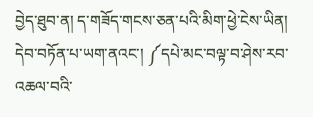བྱེད་ཐུབ་ན། ད་གཟོད་གངས་ཅན་པའི་མིག་ཕྱེ་ངེས་ཡིན།
དེབ་བཏོན་པ་ཡག་ནའང་། ༼དཔེ་མང་བལྟ་བ་ཤེས་རབ་འཆལ་བའི་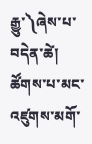རྒྱུ་༽ཞེས་པ་བདེན་ཚེ། ཚོགས་པ་མང་འཛུགས་མགོ་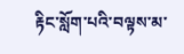རྟིང་སློག་པའི་བལྟས་མ་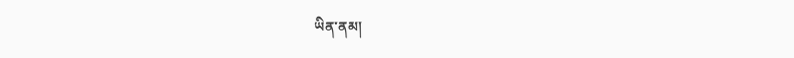ཡིན་ནམ།